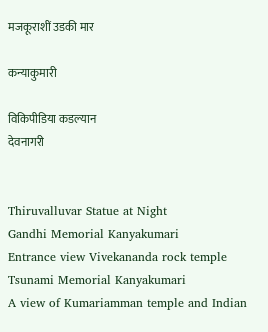मजकूराशीं उडकी मार

कन्याकुमारी

विकिपीडिया कडल्यान
देवनागरी


Thiruvalluvar Statue at Night
Gandhi Memorial Kanyakumari
Entrance view Vivekananda rock temple
Tsunami Memorial Kanyakumari
A view of Kumariamman temple and Indian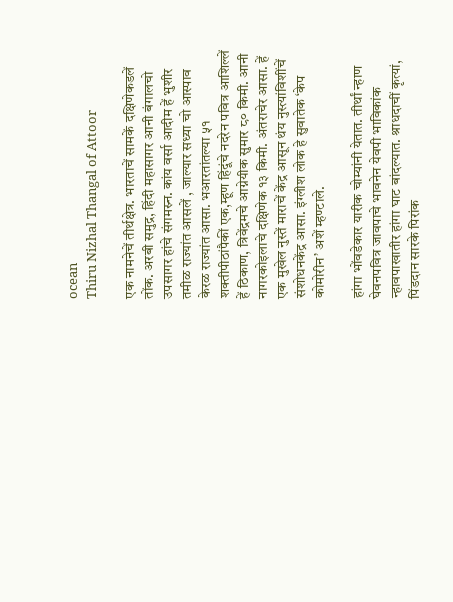ocean
Thiru Nizhal Thangal of Attoor

एक नामनेचें तीर्थक्षेत्र. भारताचें सामकें दक्षिणेकडलें तोंक. अरबी समुद्र, हिंदी महासागर आनी बंगालचो उपसागर हांचे संगमस्र्न. कांय वर्सा आदीम हें भुशीर तमीळ राज्यांत आसलें , जाल्यार सध्या चो आस्पाव केरळ राज्यांत आसा. भआरतांतल्या ५१ शक्तीपीठांपैकीं एक,म्हूण हिंदूंचे नदरेन पवित्र आशिल्लें हें ठिकाण, त्रिवेंद्रमचे आग्नेयीक सुमार ८० किमी. आनी नागरकोइलाचे दक्षिणेक १३ किमी. अंतराचेर आसा. हें एक मुखेल नुस्तें माराचें केंद्र आसून थंय नुस्त्यांविशींचें संशोधनकेंद्र आसा. इंग्लीश लोक हे सुवातेक ‘केप कोमोरीन’ अशें म्हण्टाले.

हांगा भोंवडेकार यारीक चोम्यांनी येतात. तीर्थां न्हाण घेवनपवित्र जावपाचे भावनेन येवपी भाविकांक न्हावपाखातीर हांगा घाट बांदल्यात. श्राधदाचीं कृत्यां, पिंडदान सारके पिरांक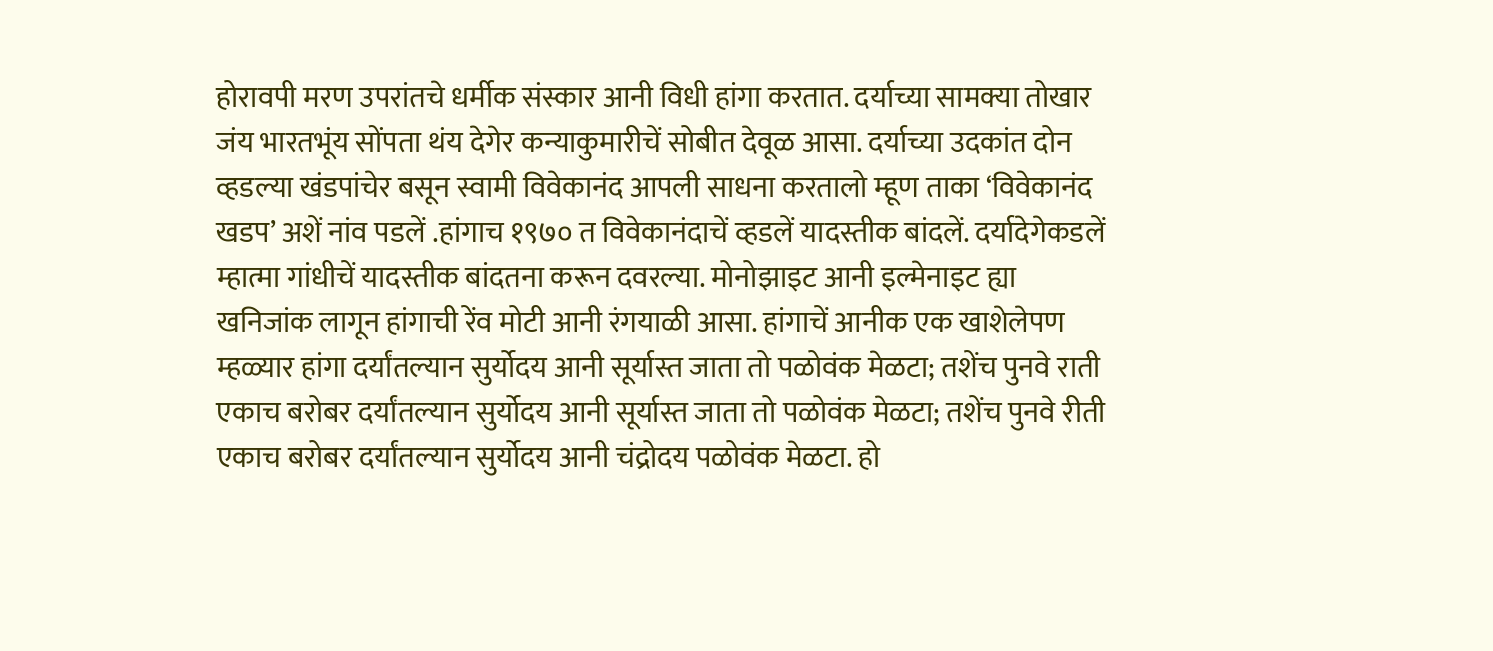होरावपी मरण उपरांतचे धर्मीक संस्कार आनी विधी हांगा करतात. दर्याच्या सामक्या तोखार जंय भारतभूंय सोंपता थंय देगेर कन्याकुमारीचें सोबीत देवूळ आसा. दर्याच्या उदकांत दोन व्हडल्या खंडपांचेर बसून स्वामी विवेकानंद आपली साधना करतालो म्हूण ताका ‘विवेकानंद खडप’ अशें नांव पडलें .हांगाच १९७० त विवेकानंदाचें व्हडलें यादस्तीक बांदलें. दर्यादेगेकडलें म्हात्मा गांधीचें यादस्तीक बांदतना करून दवरल्या. मोनोझाइट आनी इल्मेनाइट ह्या खनिजांक लागून हांगाची रेंव मोटी आनी रंगयाळी आसा. हांगाचें आनीक एक खाशेलेपण म्हळ्यार हांगा दर्यांतल्यान सुर्योदय आनी सूर्यास्त जाता तो पळोवंक मेळटा; तशेंच पुनवे राती एकाच बरोबर दर्यांतल्यान सुर्योदय आनी सूर्यास्त जाता तो पळोवंक मेळटा; तशेंच पुनवे रीती एकाच बरोबर दर्यांतल्यान सुर्योदय आनी चंद्रोदय पळोवंक मेळटा. हो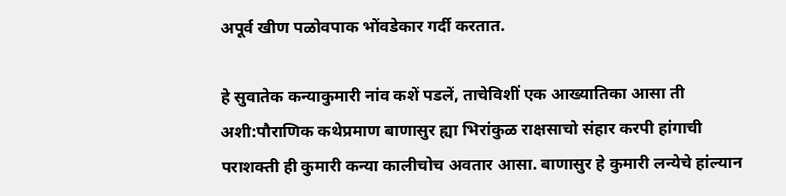अपूर्व खीण पळोवपाक भोंवडेकार गर्दी करतात.

हे सुवातेक कन्याकुमारी नांव कशें पडलें, ताचेविशीं एक आख्यातिका आसा ती अशी:पौराणिक कथेप्रमाण बाणासुर ह्या भिरांकुळ राक्षसाचो संहार करपी हांगाची पराशक्ती ही कुमारी कन्या कालीचोच अवतार आसा. बाणासुर हे कुमारी लन्येचे हांल्यान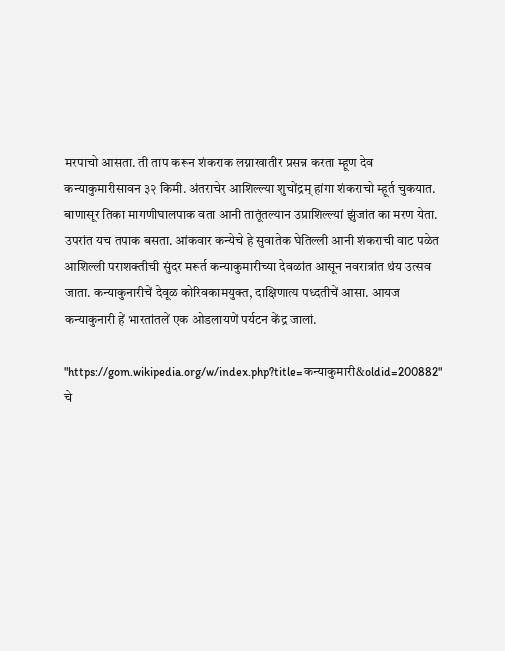मरपाचो आसता. ती ताप करून शंकराक लग्नाखातीर प्रसन्न करता म्हूण देव कन्याकुमारीसावन ३२ किमी. अंतराचेर आशिल्ल्या शुचोंद्रम् हांगा शंकराचो म्हूर्त चुकयात. बाणासूर तिका मागणीघालपाक वता आनी तातूंतल्यान उप्राशिल्ल्यां झुंजांत का मरण येता. उपरांत यच तपाक बसता. आंकवार कन्येचे हे सुवातेक घेतिल्ली आनी शंकराची वाट पळेत आशिल्ली पराशक्तीची सुंदर मरूर्त कन्याकुमारीच्या देवळांत आसून नवरात्रांत थंय उत्सव जाता. कन्याकुनारीचें देवूळ कोरिवकामयुक्त, दाक्षिणात्य पध्दतीचें आसा. आयज कन्याकुनारी हें भारतांतलें एक ओडलायणें पर्यटन केंद्र जालां.

"https://gom.wikipedia.org/w/index.php?title=कन्याकुमारी&oldid=200882" चे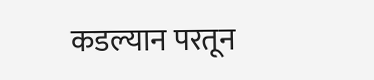कडल्यान परतून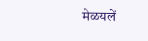मेळयलें